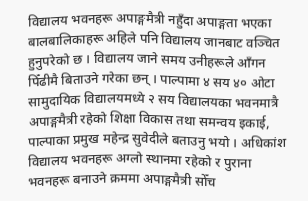विद्यालय भवनहरू अपाङ्गमैत्री नहुँदा अपाङ्गता भएका बालबालिकाहरू अहिले पनि विद्यालय जानबाट वञ्चित हुनुपरेको छ । विद्यालय जाने समय उनीहरूले आँगन पिँढीमै बिताउने गरेका छन् । पाल्पामा ४ सय ४० ओटा सामुदायिक विद्यालयमध्ये २ सय विद्यालयका भवनमात्रै अपाङ्गमैत्री रहेको शिक्षा विकास तथा समन्वय इकाई, पाल्पाका प्रमुख महेन्द्र सुवेदीले बताउनु भयो । अधिकांश विद्यालय भवनहरू अग्लो स्थानमा रहेको र पुराना भवनहरू बनाउने क्रममा अपाङ्गमैत्री सोँच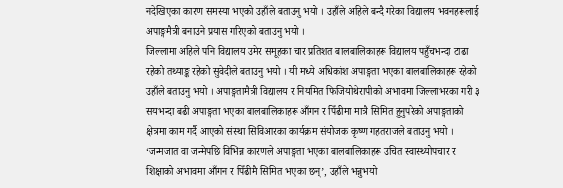नदेखिएका कारण समस्या भएको उहाँले बताउनु भयो । उहाँले अहिले बन्दै गरेका विद्यालय भवनहरूलाई अपाङ्गमैत्री बनाउने प्रयास गरिएको बताउनु भयो ।
जिल्लामा अहिले पनि विद्यालय उमेर समूहका चार प्रतिशत बालबालिकाहरू विद्यालय पहुँचभन्दा टाढा रहेको तथ्याङ्क रहेको सुवेदीले बताउनु भयो । यी मध्ये अधिकांश अपाङ्गता भएका बालबालिकाहरू रहेको उहाँले बताउनु भयो । अपाङ्गतामैत्री विद्यालय र नियमित फिजियोथेरापीको अभावमा जिल्लाभरका गरी ३ सयभन्दा बढी अपाङ्गता भएका बालबालिकाहरू आँगन र पिँढीमा मात्रै सिमित हुनुपरेको अपाङ्गताको क्षेत्रमा काम गर्दै आएको संस्था सिविआरका कार्यक्रम संयोजक कृष्ण गहतराजले बताउनु भयो । ‘जन्मजात वा जन्मेपछि विभिन्न कारणले अपाङ्गता भएका बालबालिकाहरू उचित स्वास्थ्योपचार र शिक्षाको अभावमा आँगन र पिँढीमै सिमित भएका छन्’, उहाँले भन्नुभयो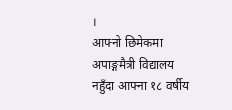।
आफ्नो छिमेकमा अपाङ्गमैत्री विद्यालय नहुँदा आफ्ना १८ वर्षीय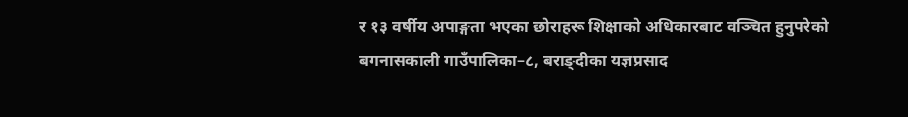र १३ वर्षीय अपाङ्गता भएका छोराहरू शिक्षाको अधिकारबाट वञ्चित हुनुपरेको बगनासकाली गाउँपालिका–८, बराङ्दीका यज्ञप्रसाद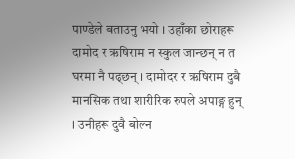पाण्डेले बताउनु भयो । उहाँका छोराहरू दामोद र ऋषिराम न स्कुल जान्छन् न त घरमा नै पढ्छन् । दामोदर र ऋषिराम दुबै मानसिक तथा शारीरिक रुपले अपाङ्ग हुन् । उनीहरू दुवै बोल्न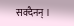सक्दैनन् ।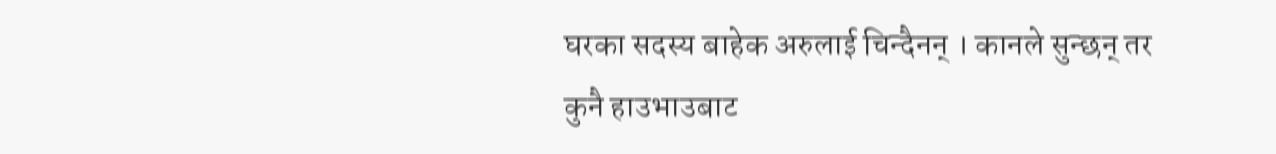घरका सदस्य बाहेक अरुलाई चिन्दैनन् । कानले सुन्छन् तर कुनै हाउभाउबाट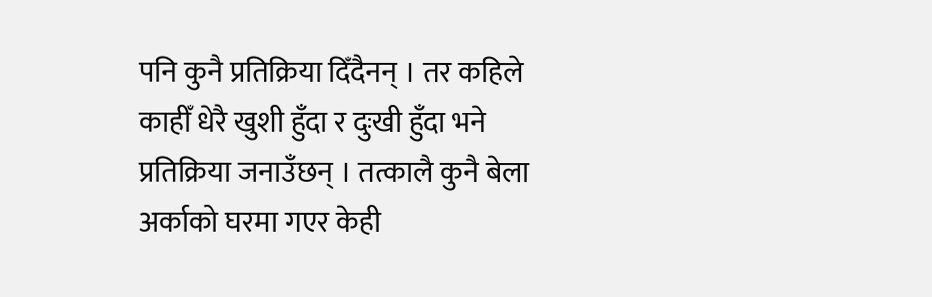पनि कुनै प्रतिक्रिया दिँदैनन् । तर कहिले काहीँ धेरै खुशी हुँदा र दुःखी हुँदा भने प्रतिक्रिया जनाउँछन् । तत्कालै कुनै बेला अर्काको घरमा गएर केही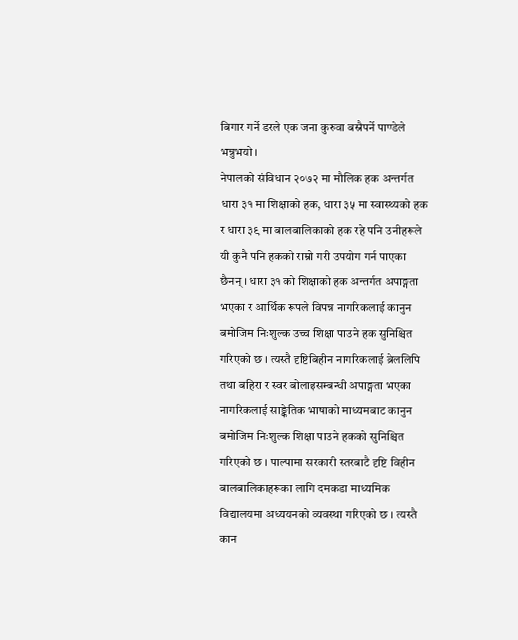बिगार गर्ने डरले एक जना कुरुवा बस्नैपर्ने पाण्डेले भन्नुभयो ।
नेपालको संविधान २०७२ मा मौलिक हक अन्तर्गत धारा ३१ मा शिक्षाको हक, धारा ३५ मा स्वास्थ्यको हक र धारा ३९ मा बालबालिकाको हक रहे पनि उनीहरूले यी कुनै पनि हकको राम्रो गरी उपयोग गर्न पाएका छैनन् । धारा ३१ को शिक्षाको हक अन्तर्गत अपाङ्गता भएका र आर्थिक रूपले विपन्न नागरिकलाई कानुन बमोजिम निःशुल्क उच्च शिक्षा पाउने हक सुनिश्चित गरिएको छ । त्यस्तै दृष्टिबिहीन नागरिकलाई ब्रेललिपि तथा बहिरा र स्वर बोलाइसम्बन्धी अपाङ्गता भएका नागरिकलाई साङ्केतिक भाषाको माध्यमबाट कानुन बमोजिम निःशुल्क शिक्षा पाउने हकको सुनिश्चित गरिएको छ । पाल्पामा सरकारी स्तरबाटै दृष्टि विहीन बालबालिकाहरूका लागि दमकडा माध्यमिक विद्यालयमा अध्ययनको व्यवस्था गरिएको छ । त्यस्तै कान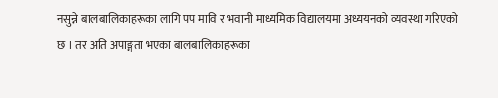नसुन्ने बालबालिकाहरूका लागि पप मावि र भवानी माध्यमिक विद्यालयमा अध्ययनको व्यवस्था गरिएको छ । तर अति अपाङ्गता भएका बालबालिकाहरूका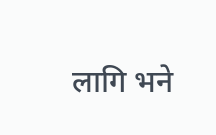लागि भने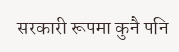सरकारी रूपमा कुनै पनि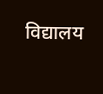विद्यालय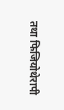तथा फिजियोथेरापी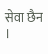सेवा छैन ।